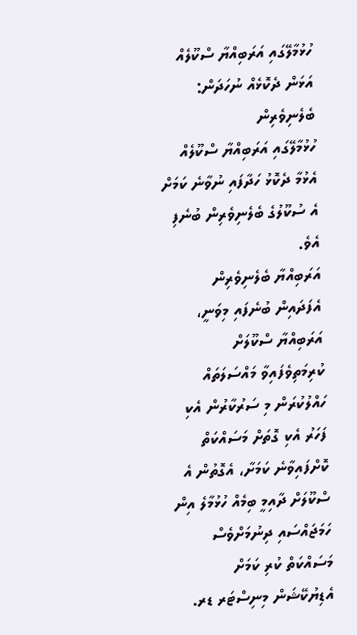ހުޅުމާލޭގައި އަރަބިއްޔާ ސްކޫލެއް އަޅަން ދެކޮޅެއް ނުހަދަން: ބެލެނިވެރިން
ހުޅުމާލޭގައި އަރަބިއްޔާ ސްކޫލެއް އެޅުމާ ދެކޮޅު ހަދާފައި ނުވާނެ ކަމަށް އެ ސުކޫލުގެ ބެލެނިވެރިން ބުނެފި އެވެ.
އަރަބިއްޔާ ބެލެނިވެރިން އެފަދައިން ބުނެފައި މިވަނީ، އަރަބިއްޔާ ސްކޫލަށް ކުރިމަތިވެފައިވާ މައްސަލަތައް ހައްލުކުރަން މި ސަރުކާރުން އެކި ފަހަރު އެކި ގޮތަށް މަސައްކަތް ކޮށްފައިވާނެ ކަމަށާ، އެގޮތުން އެ ސްކޫލަށް ދާއިމީ ބިމެއް ހުޅުމާލެ އިން ހަމަޖައްސައި ދިނުމަށްވެސް މަސައްކަތް ކުރި ކަމަށް އެޑިޔުކޭޝަން މިނިސްޓަރ ޑރ.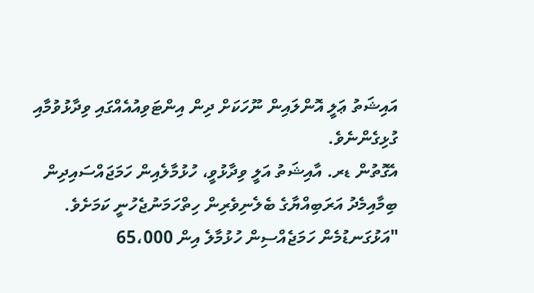އައިޝަތު ޢަލީ އޮންލައިން ނޫހަކަށް ދިން އިންޓަވިއުއެއްގައި ވިދާޅުވުމާއި ގުޅިގެންނެވެ.
އެގޮތުން ޑރ. އާއިޝަތު އަލީ ވިދާޅުވީ، ހުޅުމާލެއިން ހަމަޖައްސައިދިން ބިމާއިމެދު އަރަބިއްޔާގެ ބެލެނިވެރިން ހިތްހަމަނުޖެހުނީ ކަމަށެވެ.
"އަޅުގަނޑުމެން ހަމަޖެއްސިން ހުޅުމާލެ އިން 65،000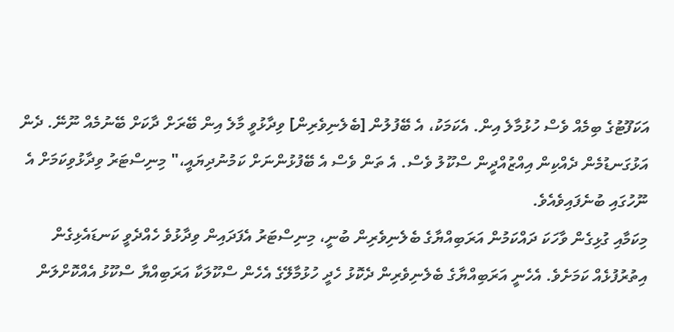އަކަފޫޓުގެ ބިމެއް ވެސް ހުޅުމާލެ އިން. އެކަމަކު، އެ ބޭފުލުން [ބެލެނިވެރިން] ވިދާޅުވީ މާލެ އިން ބޭރަށް ދާކަށް ބޭނުމެއް ނޫނޭ. ދެން އަޅުގަނޑުމެން ދެއްކިން އިއްޒުއްދީން ސްކޫލު ވެސް. އެ ތަން ވެސް އެ ބޭފުޅުންނަށް ކަމުނުދިޔައީ،" މިނިސްޓަރު ވިދާޅުވިކަމަށް އެ ނޫހުގައި ބުނެފައިވެއެވެ.
މިކަމާއި ގުޅިގެން ވާހަކަ ދައްކަމުން އަރަބިއްޔާގެ ބެލެނިވެރިން ބުނީ، މިނިސްޓަރު އެފަދައިން ވިދާޅުވެ ހެއްދެވީ ކަނޑައެޅިގެން އިތުރުފުޅެއް ކަމަށެވެ. އެހެނީ އަރަބިއްޔާގެ ބެލެނިވެރިން ދެކޮޅު ހެދީ ހުޅުމާލޭގެ އެހެން ސްކޫލަކާ އަރަބިއްޔާ ސްކޫޅު އެއްކޮށްލަން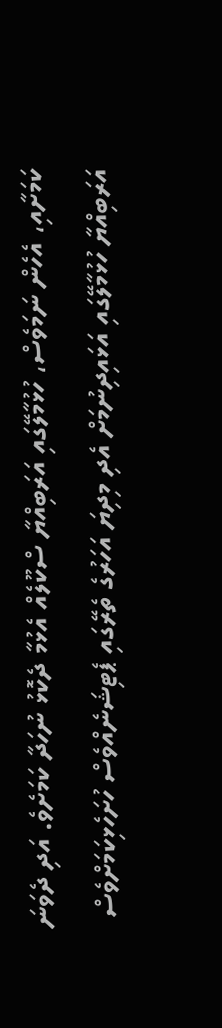ކަމަށާއި، އެހެން ނަމަވެސް، ހުޅުމާލޭގައި އަރަބިއްޔާ ސްކޫލެއް އެޅުމާ ދެކޮޅު ނުހަދާ ކަމަށެވެ. އަދި ދެވަނަ އަރަބިއްޔާ ހުޅުމާލޭގައި އަޅައިދިނުމަށް އެދި މިދިޔަ އަހަރުގެ ތެރޭގައި ޕެޓިޝަނެއްވެސް ހުށަހެޅިކަމަށްވެސް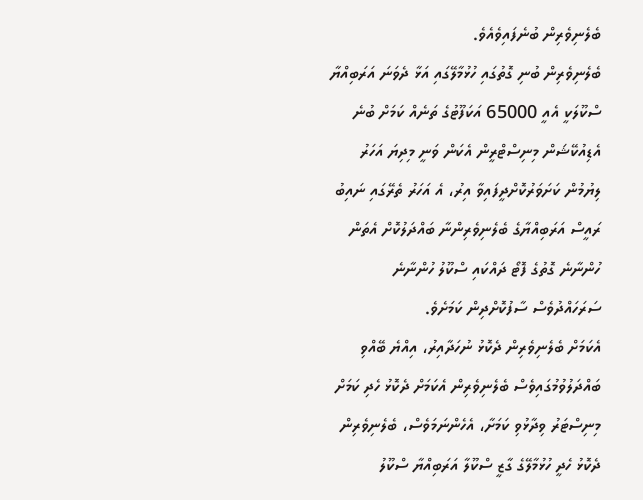ބެލެނިވެރިން ބުނެފައިވެއެވެ.
ބެލެނިވެރިން ބުނި ގޮތުގައި ހުޅުމާލޭގައި އަޅާ ދެވަނަ އަރަބިއްޔާ ސްކޫލަކީ އެއީ 65000 އަކަފޫޓުގެ ތަނެއް ކަމަށް ބުނެ އެޑިއުކޭޝަން މިނިސްޓްރީން އެކަން ވަނީ މިދިޔަ އަހަރު ލިޔުމުން ކަށަވަރުކޮށްދީފައިވާ އިރު، އެ އަހަރު ތެރޭގައި ނައިބު ރައީސް އަރަބިއްޔާގެ ބެލެނިވެރިންނާ ބައްދަލުކޮށް އެތަން ހުންނާނެ ގޮތުގެ ފޮޓޯ ދައްކައި ސްކޫލު ހުންނާނެ ސަރަހައްދުވެސް ސާފުކޮށްދިން ކަމަށެވެ.
އެކަމަށް ބެލެނިވެރިން ދެކޮޅު ނުހަދާއިރު، އިއްޔެ ބޭއްވި ބައްދަލުވުމުގައިވެސް ބެލެނިވެރިން އެކަމަށް ދެކޮޅު ހެދި ކަމަށް މިނިސްޓަރު ވިދާޅުވި ކަމަށާ، އެހެންނަމަވެސް، ބެލެނިވެރިން ދެކޮޅު ހެދީ ހުޅުމާލޭގެ ގާޒީ ސްކޫލާ އަރަބިއްޔާ ސްކޫލު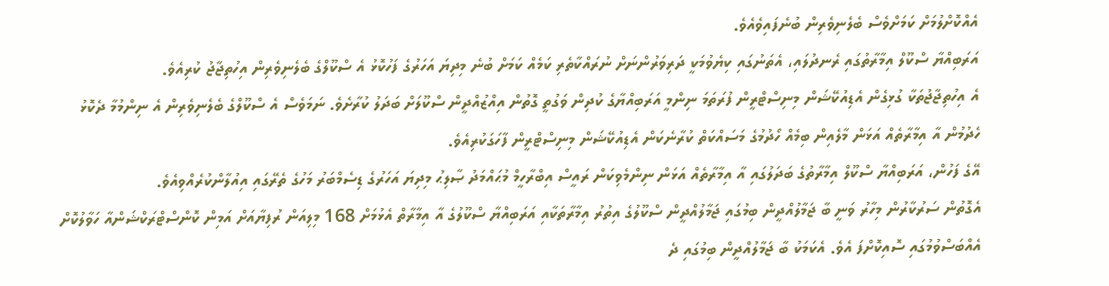އެއްކޮށްލުމަށް ކަމަށްވެސް ބެލެނިވެރިން ބުނެފައިވެއެވެ.
އަރަބިއްޔާ ސްކޫލް އިމާރާތުގައި ރެނދުލައި، އެތަނުގައި ކިޔެވުމަކީ ދަރިވަރުންނަށް ނުރައްކާތެރި ކަމެއް ކަމަށް ބުނެ މިދިޔަ އަހަރުގެ ފަހުކޮޅު އެ ސްކޫލްގެ ބެލެނިވެރިން އިހުތިޖާޖު ކުރިއެވެ.
އެ އިހުތިޖާޖުތަކާ ގުޅިގެން އެޑިއުކޭޝަން މިނިސްޓްރީން ފުރަތަމަ ނިންމީ އަރަބިއްޔާގެ ކުދިން ވަގުތީ ގޮތުން އިއްޒުއްދީން ސްކޫލަށް ބަދަލު ކުރާށެވެ. ނަމަވެސް އެ ސްކޫލްގެ ބެލެނިވެރިން އެ ނިންމުމާ ދެކޮޅު ހެދުމުން އާ އިމާރާތެއް އަޅަން މާލެއިން ބިމެއް ހޯދުމުގެ މަސައްކަތް ކުރާނެކަން އެޑިއުކޭޝަން މިނިސްޓްރީން ފާހަގަކުރިއެވެ.
އޭގެ ފަހުން، އަރަބިއްޔާ ސްކޫލް އިމާރާތުގެ ބަދަލުގައި އާ އިމާރާތެއް އަޅަން ނިންމެވިކަން ރައީސް އިބްރާހީމް މުޙައްމަދު ޞާލިޙު މިދިޔަ އަހަރުގެ ޑިސެމްބަރު މަހުގެ ތެރޭގައި އިއުލާންކުރެއްވިއެވެ.
އެގޮތުން ސަރުކާރުން މިހާރު ވަނީ ބާ ޖަމާލުއްދީން ބިމުގައި ޖަމާލުއްދީން ސްކޫލުގެ އިތުރު އިމާރާތަކާއި އަރަބިއްޔާ ސްކޫލުގެ އާ އިމާރާތް އެޅުމަށް 168 މިލިއަން ރުފިޔާއަށް އަމިން ކޮންސްޓްރަކްޝަންއާ ހަވާލުކޮށް އެއްބަސްވުމުގައި ސޮއިކޮށްފަ އެވެ. އެކަމަކު ބާ ޖަމާލުއްދީން ބިމުގައި ދެ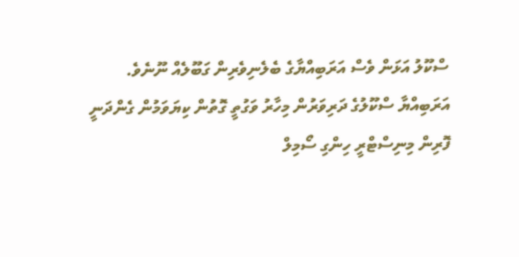ސްކޫލު އަޅަން ވެސް އަރަބިއްޔާގެ ބެލެނިވެރިން ގަބޫލެއް ނޫނެވެ.
އަރަބިއްޔާ ސްކޫލުގެ ދަރިވަރުން މިހާރު ވަގުތީ ގޮތުން ކިޔަވަމުން ގެންދަނީ ފޮރިން މިނިސްޓްރީ ހިންގި ސޯމިލް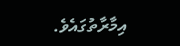އިމާރާތުގައެވެ.